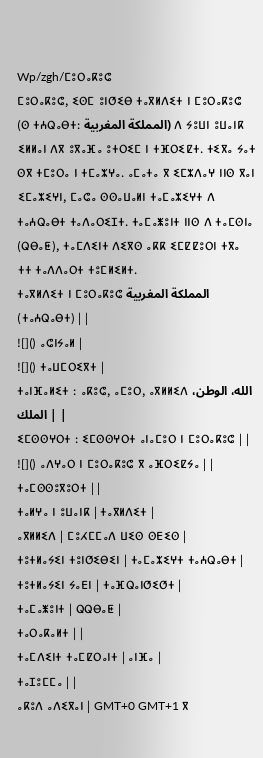Wp/zgh/ⵎⵓⵔⴰⴽⵓⵛ
ⵎⵓⵔⴰⴽⵓⵛ, ⵉⵙⵎ ⵓⵏⵚⵉⴱ ⵜⴰⴳⵍⴷⵉⵜ ⵏ ⵎⵓⵔⴰⴽⵓⵛ (ⵙ ⵜⵄⵕⴰⴱⵜ: المملكة المغربية) ⴷ ⵢⵓⵡⵏ ⵓⵡⴰⵏⴽ ⵉⵍⵍⴰⵏ ⴷⴳ ⵓⴳⴰⴼⴰ ⵓⵜⵔⵉⵎ ⵏ ⵜⴼⵔⵉⵇⵜ. ⵜⵉⴳⴰ ⵢⴰⵜ ⵙⴳ ⵜⵎⵓⵔⴰ ⵏ ⵜⵎⴰⵣⵖⴰ. ⴰⵎⴰⵜⴰ ⴳ ⵉⵎⵣⴷⴰⵖ ⵏⵏⵙ ⴳⴰⵏ ⵉⵎⴰⵣⵉⵖⵏ, ⵎⴰⵛⴰ ⵙⵙⴰⵡⴰⵍⵏ ⵜⴰⵎⴰⵣⵉⵖⵜ ⴷ ⵜⴰⵄⵕⴰⴱⵜ ⵜⴰⴷⴰⵔⵉⵊⵜ. ⵜⴰⵎⴰⵥⵓⵏⵜ ⵏⵏⵙ ⴷ ⵜⴰⵎⵙⵏⴰ (ⵕⴱⴰⵟ), ⵜⴰⵎⴷⵉⵏⵜ ⴷⵉⴳⵙ ⴰⴽⴽ ⵉⵎⵇⵇⵓⵔⵏ ⵜⴳⴰ ⵜⵜ ⵜⴰⴷⴷⴰⵔⵜ ⵜⵓⵎⵍⵉⵍⵜ.
ⵜⴰⴳⵍⴷⵉⵜ ⵏ ⵎⵓⵔⴰⴽⵓⵛ المملكة المغربية (ⵜⴰⵄⵕⴰⴱⵜ) | |
![]() ⴰⵛⵏⵢⴰⵍ |
![]() ⵜⴰⵡⵎⵔⵉⴳⵜ |
ⵜⴰⵏⴼⴰⵍⵉⵜ : ⴰⴽⵓⵛ, ⴰⵎⵓⵔ, ⴰⴳⵍⵍⵉⴷ الله، الوطن، الملك | |
ⵉⵎⵙⵙⵖⵔⵜ : ⵉⵎⵙⵙⵖⵔⵜ ⴰⵏⴰⵎⵓⵔ ⵏ ⵎⵓⵔⴰⴽⵓⵛ | |
![]() ⴰⴷⵖⴰⵔ ⵏ ⵎⵓⵔⴰⴽⵓⵛ ⴳ ⴰⴼⵔⵉⵇⵢⴰ | |
ⵜⴰⵎⵙⵙⵓⴳⵓⵔⵜ | |
ⵜⴰⵍⵖⴰ ⵏ ⵓⵡⴰⵏⴽ | ⵜⴰⴳⵍⴷⵉⵜ |
ⴰⴳⵍⵍⵉⴷ | ⵎⵓⵃⵎⵎⴰⴷ ⵡⵉⵙ ⵙⴹⵉⵙ |
ⵜⵓⵜⵍⴰⵢⵉⵏ ⵜⵓⵏⵚⵉⴱⵉⵏ | ⵜⴰⵎⴰⵣⵉⵖⵜ ⵜⴰⵄⵕⴰⴱⵜ |
ⵜⵓⵜⵍⴰⵢⵉⵏ ⵢⴰⴹⵏ | ⵜⴰⴼⵕⴰⵏⵚⵉⵚⵜ |
ⵜⴰⵎⴰⵥⵓⵏⵜ | ⵕⵕⴱⴰⵟ |
ⵜⴰⵔⴰⴽⴰⵍⵜ | |
ⵜⴰⵎⴷⵉⵏⵜ ⵜⴰⵎⵇⵔⴰⵏⵜ | ⴰⵏⴼⴰ |
ⵜⴰⵊⵓⵎⵎⴰ | |
ⴰⴽⵓⴷ ⴰⴷⵉⴳⴰⵏ | GMT+0 GMT+1 ⴳ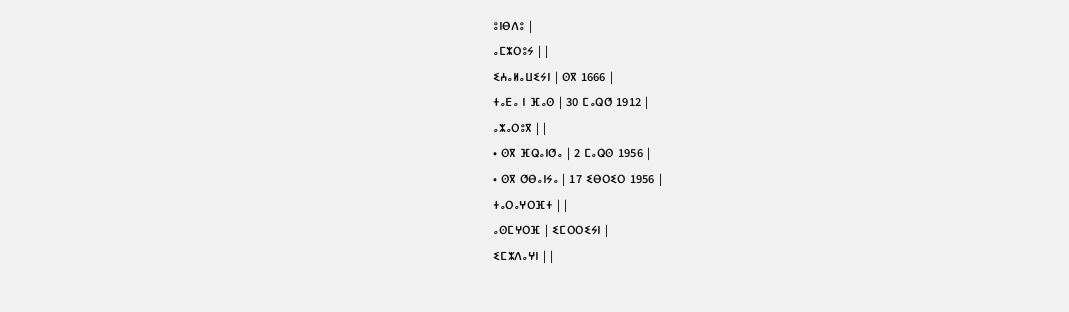ⵓⵏⴱⴷⵓ |
ⴰⵎⵣⵔⵓⵢ | |
ⵉⵄⴰⵍⴰⵡⵉⵢⵏ | ⵙⴳ 1666 |
ⵜⴰⴹⴰ ⵏ ⴼⴰⵙ | 30 ⵎⴰⵕⵚ 1912 |
ⴰⵣⴰⵔⵓⴳ | |
• ⵙⴳ ⴼⵕⴰⵏⵚⴰ | 2 ⵎⴰⵕⵙ 1956 |
• ⵙⴳ ⵚⴱⴰⵏⵢⴰ | 17 ⵉⴱⵔⵉⵔ 1956 |
ⵜⴰⵔⴰⵖⵔⴼⵜ | |
ⴰⵙⵎⵖⵔⴼ | ⵉⵎⵔⵔⵉⵢⵏ |
ⵉⵎⵣⴷⴰⵖⵏ | |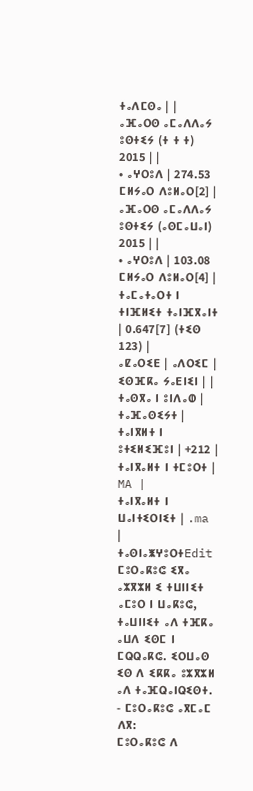ⵜⴰⴷⵎⵙⴰ | |
ⴰⴼⴰⵔⵙ ⴰⵎⴰⴷⴷⴰⵢ ⵓⵙⵜⵉⵢ (ⵜ ⵜ ⵜ) 2015 | |
• ⴰⵖⵔⵓⴷ | 274.53 ⵎⵍⵢⴰⵔ ⴷⵓⵍⴰⵔ[2] |
ⴰⴼⴰⵔⵙ ⴰⵎⴰⴷⴷⴰⵢ ⵓⵙⵜⵉⵢ (ⴰⵙⵎⴰⵡⴰⵏ) 2015 | |
• ⴰⵖⵔⵓⴷ | 103.08 ⵎⵍⵢⴰⵔ ⴷⵓⵍⴰⵔ[4] |
ⵜⴰⵎⴰⵜⴰⵔⵜ ⵏ ⵜⵏⴼⵍⵉⵜ ⵜⴰⵏⴼⴳⴰⵏⵜ | 0.647[7] (ⵜⵉⵙ 123) |
ⴰⵇⴰⵔⵉⴹ | ⴰⴷⵔⵉⵎ |
ⵉⵙⴼⴽⴰ ⵢⴰⴹⵏⵉⵏ | |
ⵜⴰⵙⴳⴰ ⵏ ⵓⵏⴷⴰⵀ | ⵜⴰⴼⴰⵙⵉⵢⵜ |
ⵜⴰⵏⴳⵍⵜ ⵏ ⵓⵜⵉⵍⵉⴼⵓⵏ | +212 |
ⵜⴰⵏⴳⴰⵍⵜ ⵏ ⵜⵎⵓⵔⵜ | MA |
ⵜⴰⵏⴳⴰⵍⵜ ⵏ ⵡⴰⵏⵜⵉⵔⵏⵉⵜ | .ma |
ⵜⴰⵙⵏⴰⵥⵖⵓⵔⵜEdit
ⵎⵓⵔⴰⴽⵓⵛ ⵉⴳⴰ ⴰⵣⴳⵣⵍ ⵉ ⵜⵡⵏⵏⵉⵜ ⴰⵎⵓⵔ ⵏ ⵡⴰⴽⵓⵛ, ⵜⴰⵡⵏⵏⵉⵜ ⴰⴷ ⵜⴼⴽⴰ ⴰⵡⴷ ⵉⵙⵎ ⵏ ⵎⵕⵕⴰⴽⵛ. ⵉⵔⵡⴰⵙ ⵉⵙ ⴷ ⵉⴽⴽⴰ ⵓⵣⴳⵣⵍ ⴰⴷ ⵜⴰⴼⵕⴰⵏⵕⵉⵙⵜ.
- ⵎⵓⵔⴰⴽⵓⵛ ⴰⴳⵎⴰⵎ ⴷⴳ:
ⵎⵓⵔⴰⴽⵓⵛ ⴷ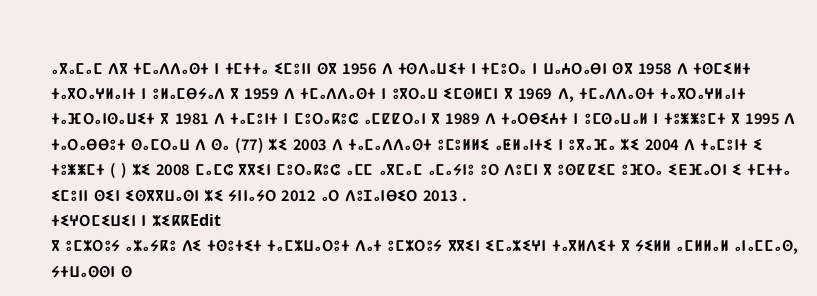ⴰⴳⴰⵎⴰⵎ ⴷⴳ ⵜⵎⴰⴷⴷⴰⵙⵜ ⵏ ⵜⵎⵜⵜⴰ ⵉⵎⵓⵏⵏ ⵙⴳ 1956 ⴷ ⵜⵙⴷⴰⵡⵉⵜ ⵏ ⵜⵎⵓⵔⴰ ⵏ ⵡⴰⵄⵔⴰⴱⵏ ⵙⴳ 1958 ⴷ ⵜⵙⵎⵉⵍⵜ ⵜⴰⴳⵔⴰⵖⵍⴰⵏⵜ ⵏ ⵓⵍⴰⵎⴱⵢⴰⴷ ⴳ 1959 ⴷ ⵜⵎⴰⴷⴷⴰⵙⵜ ⵏ ⵓⴳⵔⴰⵡ ⵉⵎⵙⵍⵎⵏ ⴳ 1969 ⴷ, ⵜⵎⴰⴷⴷⴰⵙⵜ ⵜⴰⴳⵔⴰⵖⵍⴰⵏⵜ ⵜⴰⴼⵔⴰⵏⵙⴰⵡⵉⵜ ⴳ 1981 ⴷ ⵜⴰⵎⵓⵏⵜ ⵏ ⵎⵓⵔⴰⴽⵓⵛ ⴰⵎⵇⵇⵔⴰⵏ ⴳ 1989 ⴷ ⵜⴰⵔⴱⵉⵄⵜ ⵏ ⵓⵎⵙⴰⵡⴰⵍ ⵏ ⵜⵓⵥⵥⵓⵎⵜ ⴳ 1995 ⴷ ⵜⴰⵔⴰⴱⴱⵓⵜ ⵙⴰⵎⵔⴰⵡ ⴷ ⵙⴰ (77) ⵣⵉ 2003 ⴷ ⵜⴰⵎⴰⴷⴷⴰⵙⵜ ⵓⵎⵓⵍⵍⵉ ⴰⵟⵍⴰⵏⵜⵉ ⵏ ⵓⴳⴰⴼⴰ ⵣⵉ 2004 ⴷ ⵜⴰⵎⵓⵏⵜ ⵉ ⵜⵓⵥⵥⵎⵜ ( ) ⵣⵉ 2008 ⵎⴰⵎⵛ ⴳⴳⵉⵏ ⵎⵓⵔⴰⴽⵓⵛ ⴰⵎⵎ ⴰⴳⵎⴰⵎ ⴰⵎⴰⵢⵏⵓ ⵓⵔ ⴷⵓⵎⵏ ⴳ ⵓⵙⵇⵇⵉⵎ ⵓⴼⵔⴰ ⵉⴹⴼⴰⵔⵏ ⵉ ⵜⵎⵜⵜⴰ ⵉⵎⵓⵏⵏ ⵙⵉⵏ ⵉⵙⴳⴳⵡⴰⵙⵏ ⵣⵉ ⵢⵏⵏⴰⵢⵔ 2012 ⴰⵔ ⴷⵓⵊⴰⵏⴱⵉⵔ 2013 .
ⵜⵉⵖⵔⵎⵉⵡⵉⵏ ⵏ ⵣⵉⴽⴽEdit
ⴳ ⵓⵎⵣⵔⵓⵢ ⴰⵣⴰⵢⴽⵓ ⴷⵉ ⵜⵙⵓⵜⵉⵜ ⵜⴰⵎⵣⵡⴰⵔⵓⵜ ⴷⴰⵜ ⵓⵎⵣⵔⵓⵢ ⴳⴳⵉⵏ ⵉⵎⴰⵣⵉⵖⵏ ⵜⴰⴳⵍⴷⵉⵜ ⴳ ⵢⵉⵍⵍ ⴰⵎⵍⵍⴰⵍ ⴰⵏⴰⵎⵎⴰⵙ, ⵢⵜⵡⴰⵙⵙⵏ ⵙ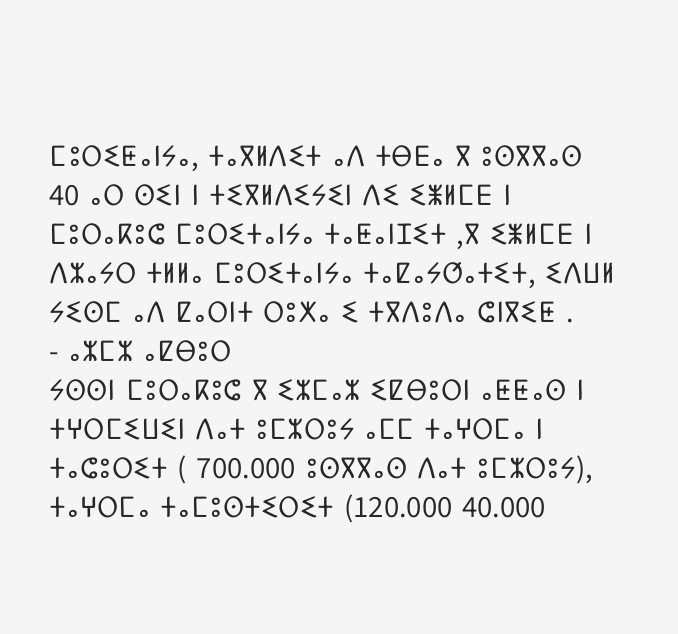ⵎⵓⵔⵉⵟⴰⵏⵢⴰ, ⵜⴰⴳⵍⴷⵉⵜ ⴰⴷ ⵜⴱⴹⴰ ⴳ ⵓⵙⴳⴳⴰⵙ 40 ⴰⵔ ⵙⵉⵏ ⵏ ⵜⵉⴳⵍⴷⵉⵢⵉⵏ ⴷⵉ ⵉⵥⵍⵎⴹ ⵏ ⵎⵓⵔⴰⴽⵓⵛ ⵎⵓⵔⵉⵜⴰⵏⵢⴰ ⵜⴰⵟⴰⵏⵊⵉⵜ ,ⴳ ⵉⵥⵍⵎⴹ ⵏ ⴷⵣⴰⵢⵔ ⵜⵍⵍⴰ ⵎⵓⵔⵉⵜⴰⵏⵢⴰ ⵜⴰⵇⴰⵢⵚⴰⵜⵉⵜ, ⵉⴷⵡⵍ ⵢⵉⵙⵎ ⴰⴷ ⵇⴰⵔⵏⵜ ⵔⵓⵅⴰ ⵉ ⵜⴳⴷⵓⴷⴰ ⵛⵏⴳⵉⵟ .
- ⴰⵣⵎⵣ ⴰⵇⴱⵓⵔ
ⵢⵙⵙⵏ ⵎⵓⵔⴰⴽⵓⵛ ⴳ ⵉⵣⵎⴰⵣ ⵉⵇⴱⵓⵔⵏ ⴰⵟⵟⴰⵙ ⵏ ⵜⵖⵔⵎⵉⵡⵉⵏ ⴷⴰⵜ ⵓⵎⵣⵔⵓⵢ ⴰⵎⵎ ⵜⴰⵖⵔⵎⴰ ⵏ ⵜⴰⵛⵓⵔⵉⵜ ( 700.000 ⵓⵙⴳⴳⴰⵙ ⴷⴰⵜ ⵓⵎⵣⵔⵓⵢ), ⵜⴰⵖⵔⵎⴰ ⵜⴰⵎⵓⵙⵜⵉⵔⵉⵜ (120.000 40.000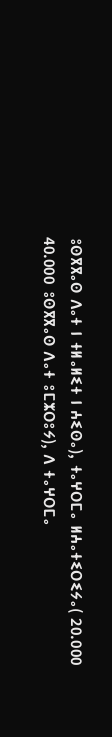ⵓⵙⴳⴳⴰⵙ ⴷⴰⵜ ⵏ ⵜⵍⴰⵍⵉⵜ ⵏ ⵄⵉⵙⴰ), ⵜⴰⵖⵔⵎⴰ ⵍⵄⴰⵜⵉⵔⵉⵢⴰ( 20.000 40.000 ⵓⵙⴳⴳⴰⵙ ⴷⴰⵜ ⵓⵎⵣⵔⵓⵢ), ⴷ ⵜⴰⵖⵔⵎⴰ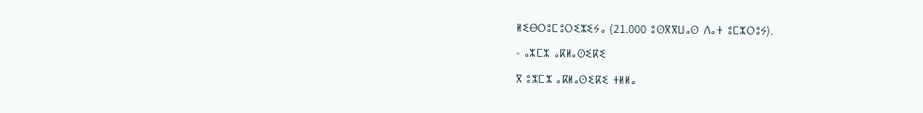ⵍⵉⴱⵔⵓⵎⵓⵔⵉⵣⵉⵢⴰ (21.000 ⵓⵙⴳⴳⵡⴰⵙ ⴷⴰⵜ ⵓⵎⵣⵔⵓⵢ).
- ⴰⵣⵎⵣ ⴰⴽⵍⴰⵙⵉⴽⵉ
ⴳ ⵓⵣⵎⵣ ⴰⴽⵍⴰⵙⵉⴽⵉ ⵜⵍⵍⴰ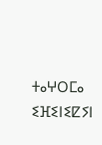ⵜⴰⵖⵔⵎⴰ ⵉⴼⵉⵏⵉⵇⵢⵏ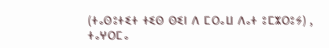(ⵜⴰⵙⵓⵜⵉⵜ ⵜⵉⵙ ⵙⵉⵏ ⴷ ⵎⵔⴰⵡ ⴷⴰⵜ ⵓⵎⵣⵔⵓⵢ) , ⵜⴰⵖⵔⵎⴰ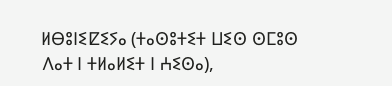ⵍⴱⵓⵏⵉⵇⵉⵢⴰ (ⵜⴰⵙⵓⵜⵉⵜ ⵡⵉⵙ ⵙⵎⵓⵙ ⴷⴰⵜ ⵏ ⵜⵍⴰⵍⵉⵜ ⵏ ⵄⵉⵙⴰ),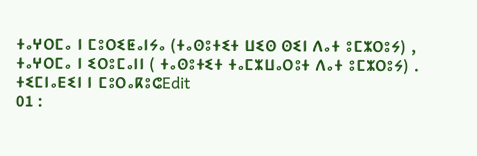ⵜⴰⵖⵔⵎⴰ ⵏ ⵎⵓⵔⵉⵟⴰⵏⵢⴰ (ⵜⴰⵙⵓⵜⵉⵜ ⵡⵉⵙ ⵙⵉⵏ ⴷⴰⵜ ⵓⵎⵣⵔⵓⵢ) , ⵜⴰⵖⵔⵎⴰ ⵏ ⵉⵔⵓⵎⴰⵏⵏ ( ⵜⴰⵙⵓⵜⵉⵜ ⵜⴰⵎⵣⵡⴰⵔⵓⵜ ⴷⴰⵜ ⵓⵎⵣⵔⵓⵢ) .
ⵜⵉⵎⵏⴰⴹⵉⵏ ⵏ ⵎⵓⵔⴰⴽⵓⵛEdit
01 :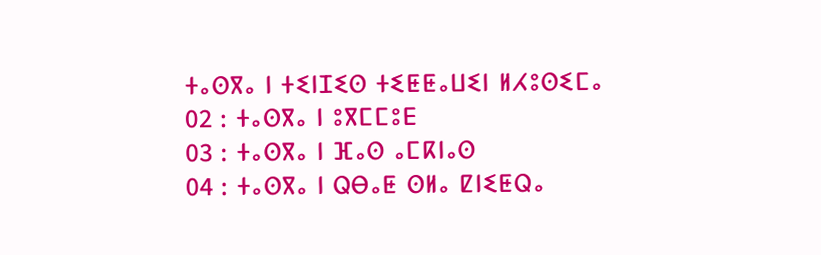ⵜⴰⵙⴳⴰ ⵏ ⵜⵉⵏⵊⵉⵙ ⵜⵉⵟⵟⴰⵡⵉⵏ ⵍⵃⵓⵙⵉⵎⴰ
02 : ⵜⴰⵙⴳⴰ ⵏ ⵓⴳⵎⵎⵓⴹ
03 : ⵜⴰⵙⴳⴰ ⵏ ⴼⴰⵙ ⴰⵎⴽⵏⴰⵙ
04 : ⵜⴰⵙⴳⴰ ⵏ ⵕⴱⴰⵟ ⵙⵍⴰ ⵇⵏⵉⵟⵕⴰ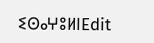ⵉⵙⴰⵖⵓⵍⵏEdit